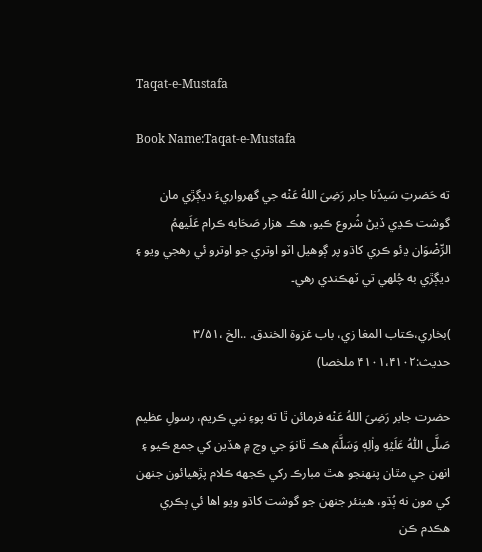Taqat-e-Mustafa

Book Name:Taqat-e-Mustafa

ته حَضرتِ سَيدُنا جابر رَضِىَ اللهُ عَنْه جي گھرواريءَ ديڳڙي مان گوشت ڪڍي ڏيڻ شُروع ڪيو، هڪ هزار صَحَابه ڪرام عَلَيهمُ الرِّضْوَان ڍئو ڪري کاڌو پر ڳوھيل اٽو اوتري جو اوترو ئي رھجي ويو ۽ ديڳڙي به چُلھي تي ٽهڪندي رھي۔

)بخاري،ڪتاب المغا زي، باب غزوۃ الخندق. ..الخ ،۳/۵۱ حديث:۴۱۰۱،۴۱۰۲ ملخصا)

حضرت جابر رَضِىَ اللهُ عَنْه فرمائن ٿا ته پوءِ نبي ڪريم، رسولِ عظيم صَلَّى اللّٰهُ عَلَيۡهِ واٰلِهٖ وَسَلَّمَ هڪ ٿانوَ جي وچ ۾ هڏين کي جمع ڪيو ۽ انهن جي مٿان پنهنجو هٿ مبارڪ رکي ڪجهه ڪلام پڙهيائون جنهن کي مون نه ٻُڌو، هينئر جنهن جو گوشت کاڌو ويو اها ئي ٻڪري هڪدم ڪن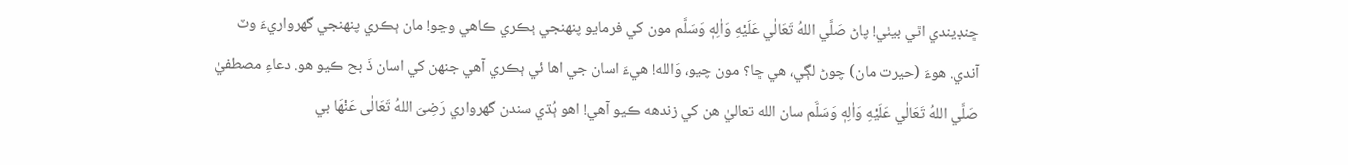ڇنڊيندي اٿي بيٺي! پاڻ صَلَّي اللهُ تَعَالٰي عَلَيْهِ وَاٰلِهٖ وَسَلَّم مون کي فرمايو پنهنجي ٻڪري ڪاهي وڃو! مان ٻڪري پنهنجي گهرواريءَ وٽ آندي. هوءَ (حيرت مان) چوڻ لڳي، هي ڇا؟ مون چيو، وَالله! هيءَ اسان جي اها ئي ٻڪري آهي جنهن کي اسان ذَ بح ڪيو هو. دعاءِ مصطفيٰ صَلَّي اللهُ تَعَالٰي عَلَيْهِ وَاٰلِهٖ وَسَلَّم سان الله تعاليٰ هن کي زندهه ڪيو آهي! اهو ٻُڌي سندن گهرواري رَضِیَ اللهُ تَعَالٰی عَنْهَا بي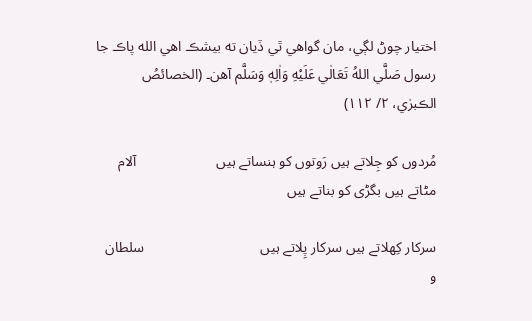اختيار چوڻ لڳي، مان گواهي ٿي ڏيان ته بيشڪ اهي الله پاڪ جا رسول صَلَّي اللهُ تَعَالٰي عَلَيْهِ وَاٰلِهٖ وَسَلَّم آهن۔ (الخصائصُ الڪبرٰي، ۲/ ۱۱۲)

مُردوں کو جِلاتے ہیں رَوتوں کو ہنساتے ہیں                      آلام مٹاتے ہیں بگڑی کو بناتے ہیں

سرکار کِھلاتے ہیں سرکار پِلاتے ہیں                                سلطان و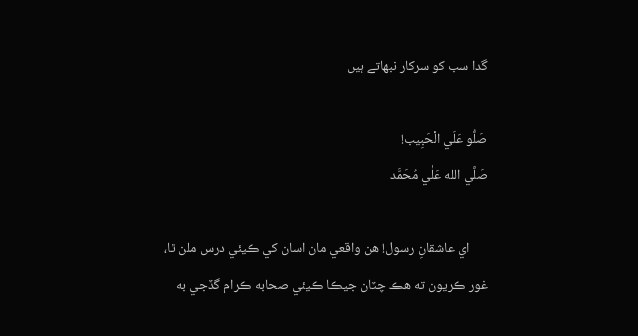گدا سب کو سرکار نبھاتے ہیں

صَلُّو عَلَي الْحَبِيب!                                                                                     صَلَّي الله عَلٰي مُحَمَّد

      اي عاشقانِ رسول! هن واقعي مان اسان کي ڪيئي درس ملن ٿا، غور ڪريون ته هڪ چٽان جيڪا ڪيئي صحابه ڪرام گڏجي به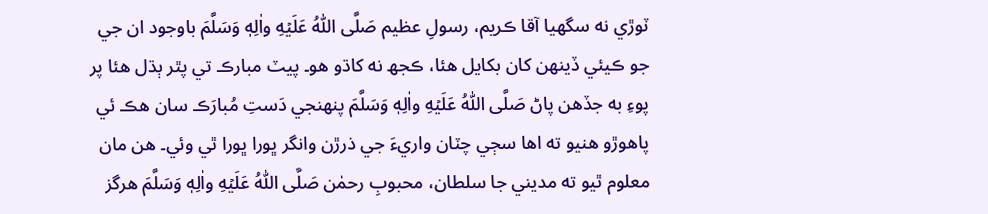ٽوڙي نه سگھيا آقا ڪريم، رسولِ عظيم صَلَّى اللّٰهُ عَلَيۡهِ واٰلِهٖ وَسَلَّمَ باوجود ان جي جو ڪيئي ڏينهن کان بکايل هئا، ڪجھ نه کاڌو هو۔ پيٽ مبارڪ تي پٿر ٻڌل هئا پر پوءِ به جڏهن پاڻ صَلَّى اللّٰهُ عَلَيۡهِ واٰلِهٖ وَسَلَّمَ پنهنجي دَستِ مُبارَڪ سان هڪ ئي پاهوڙو هنيو ته اها سڄي چٽان واريءَ جي ذرڙن وانگر ڀورا ڀورا ٿي وئي۔ هن مان معلوم ٿيو ته مديني جا سلطان، محبوبِ رحمٰن صَلَّى اللّٰهُ عَلَيۡهِ واٰلِهٖ وَسَلَّمَ هرگز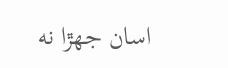اسان جهڙا نه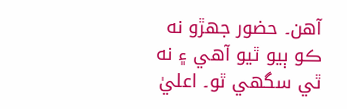آهن۔ حضور جھڙو نه ڪو ٻيو ٿيو آهي ۽ نه ٿي سگھي ٿو۔ اعليٰ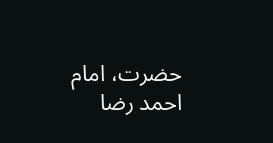حضرت، امام احمد رضا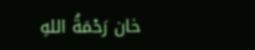خان رَحْمَةُ اللهِ